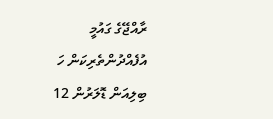ރާއްޖޭގެ ގައުމީ އުފެއްދުންތެރިކަން ހަ ބިލިއަން ޑޮލަރުން 12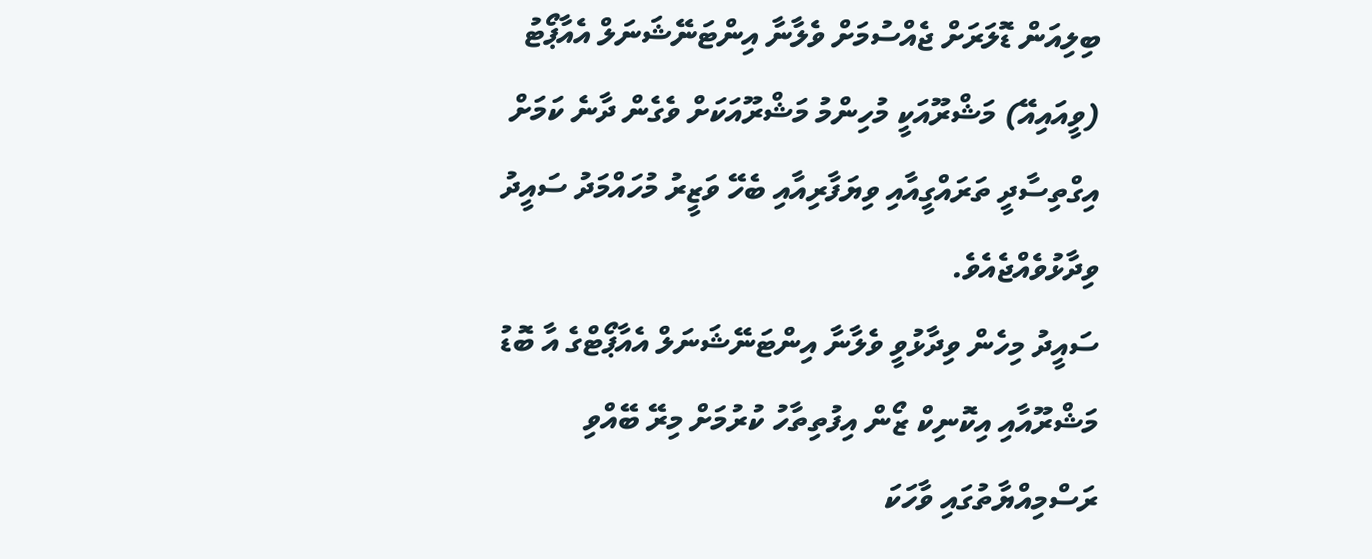ބިލިއަން ޑޮލަރަށް ޖެއްސުމަށް ވެލާނާ އިންޓަނޭޝަނަލް އެއާޕޯޓު (ވީއައިއޭ) މަޝްރޫއަކީ މުހިންމު މަޝްރޫއަކަށް ވެގެން ދާނެ ކަމަށް އިގްތިސާދީ ތަރައްގީއާއި ވިޔަފާރިއާއި ބެހޭ ވަޒީރު މުހައްމަދު ސައީދު ވިދާޅުވެއްޖެއެވެ.
ސައީދު މިހެން ވިދާޅުވީ ވެލާނާ އިންޓަނޭޝަނަލް އެއާޕޯޓްގެ އާ ބޮޑު މަޝްރޫއާއި އިކޮނިކް ޒޯން އިފުތިތާހު ކުރުމަށް މިރޭ ބޭއްވި ރަސްމިއްޔާތުގައި ވާހަކަ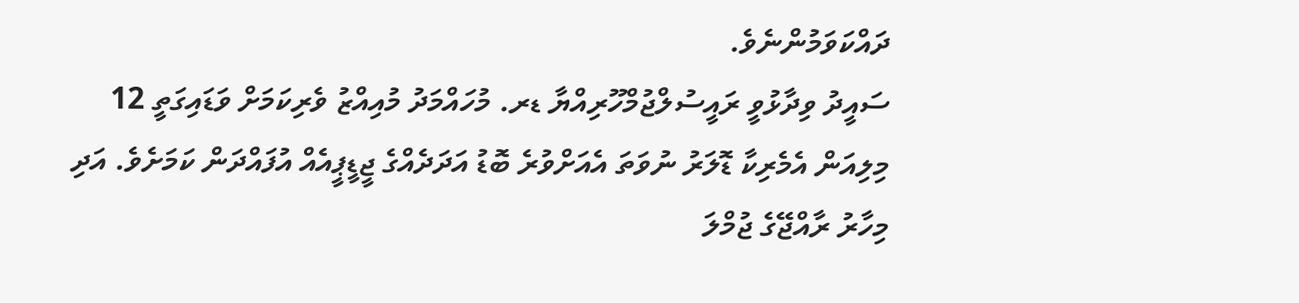ދައްކަވަމުންނެވެ.
ސައީދު ވިދާޅުވީ ރައީސުލްޖުމްހޫރިއްޔާ ޑރ. މުހައްމަދު މުއިއްޒު ވެރިކަމަށް ވަޑައިގަތީ 12 މިލިއަން އެމެރިކާ ޑޮލަރު ނުވަތަ އެއަށްވުރެ ބޮޑު އަދަދެއްގެ ޖީޑީޕީއެއް އުފައްދަން ކަމަށެވެ. އަދި މިހާރު ރާއްޖޭގެ ޖުމްލަ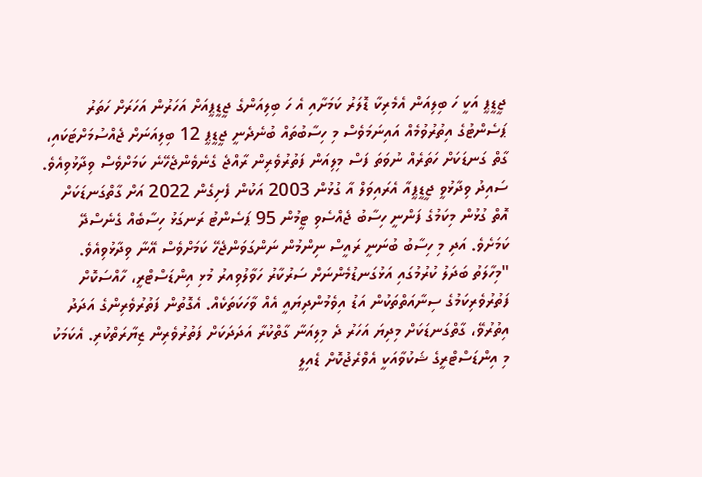ޖީޑީޕީ އަކީ ހަ ބިލިއަން އެމެރިކާ ޑޮލަރު ކަމަށާއި އެ ހަ ބިލިއަންގެ ޖީޑީޕީއަށް އަހަރުން އަހަރަށް ހަތަރު ޕަސެންޓުގެ އިތުރުވުމެއް އައިނަމަވެސް މި ހިސާބުތައް ބުނެދެނީ ޖީޑީޕީ 12 ބިލިއަނަށް ޖެއްސުމަށްޓަކައި، ގާތް ގަނޑަކަށް ހަތަރެއް ނުވަތަ ފަސް މިލިއަން ފަތުރުވެރިން ރާއްޖެ ގެނެވެންޖެހޭނެ ކަމަށްވެސް ވިދާޅުވިއެވެ.
ސައިދު ވިދާޅުވީ ޖީޑީޕީއާ އެރައިވަލް އާ ގުޅުން 2003 އަކުން ފެށިގެން 2022 އަށް ގާތްގަނޑަކަށް އޮތް ގުޅުން މިކަމުގެ ފަންނީ ހިސާބު ޖެއްސެވި ޓީމުން 95 ޕަސެންޓު ރަނގަޅު ހިސާބެއް ގެނެސްދޭ ކަމަށެވެ. އަދި މި ހިސާބު ބުނަނީ ރައީސް ނިންމުން ނަންގަވަންޖެހޭ ކަމަށްވެސް އޭނާ ވިދާޅުވިއެވެ.
"މިހާލަތު ބަދަލު ކުރުމުގައި އަޅުގަނޑުމެންނަށް ސަރުކާރު ހަވާލުވިއރު މުޅި އިންޑަސްޓްރީ، ހާއްސަކޮށް ފަތުރުވެރިކަމުގެ ސިނާއަތްތަކުން އަޑު އިވެމުންދިޔައީ އެއް ވާހަކަތަކެއް. އެގޮތުން ފަތުރުވެރިންގެ އަދަދު އިތުރުވޭ، ގާތްގަނޑަކަށް މިދިޔަ އަހަރު ދެ މިލިއަނާ ގާތްކުރާ އަދަދަކަށް ފަތުރުވެރިން ޒިޔާރަތްކުރި. އެކަމަކު މި އިންޑަސްޓްރީގެ ޝަކުވާއަކީ އެވްރެޖުކޮށް ޑެއިލީ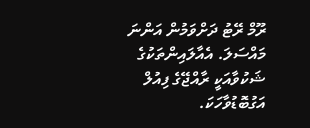ރޫމް ރޭޓު ދަށްވަމުން އަންނަ މައްސަލަ. އެއާލައިންތަކުގެ ޝަކުވާއަކީ ރާއްޖޭގެ ފިއުލް އަގުބޮޑުވާހަކަ.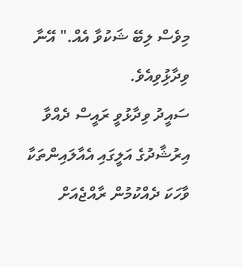މިވެސް ލިބޭ ޝަކުވާ އެއް." އޭނާ ވިދާޅިުވިއެވެ.
ސައީދު ވިދާޅުވީ ރައީސް ދެއްވާ އިރުޝާދުގެ އަލީގައި އެއާލައިންތަކާ ވާހަކަ ދެއްކުމުން ރާއްޖެއަށް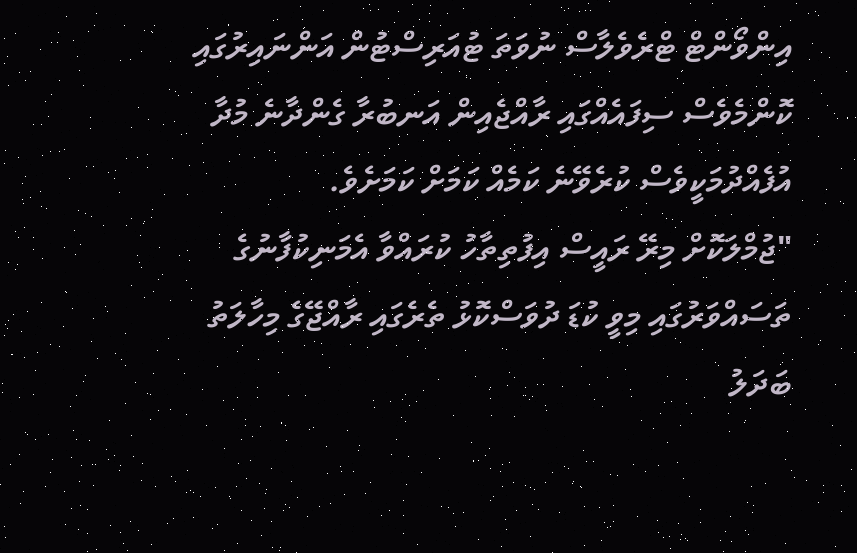އިންވޯންޓް ޓްރެވެލާސް ނުވަތަ ޓުއަރިސްޓުން އަންނައިރުގައި ކޮންމެވެސް ސިފައެއްގައި ރާއްޖެއިން އަނބުރާ ގެންދާނެ މުދާ އުފެއްދުމަކީވެސް ކުރެވޭނެ ކަމެއް ކަމަށް ކަމަށެވެ.
"ޖުމްލަކޮށް މިރޭ ރައީސް އިފުތިތާހު ކުރައްވާ އެމަނިކުފާނުގެ ތަސައްވަރުގައި މިވީ ކުޑަ ދުވަސްކޮޅު ތެރެގައި ރާއްޖޭގެ މިހާލަތު ބަދަލު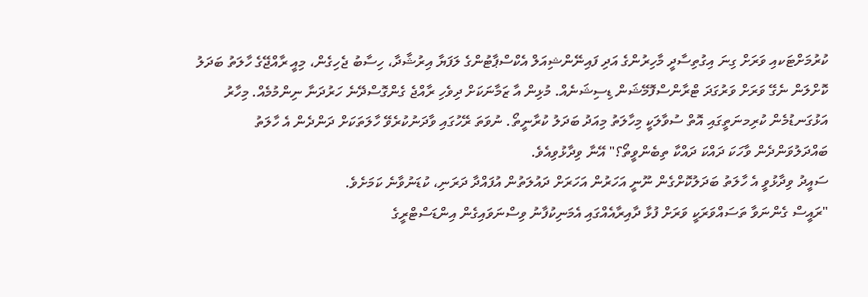ކުރުމަށްޓަކއި ވަރަށް ގިނަ އިގުތިސާދީ މާހިރުންގެ އަދި ފައިނޭންޝިއަލް އެކްސްޕާޓުންގެ ލަފަޔާ އިރުޝާދާ، ހިސާބު ޖެހިގެން، މިއީ ރާއްޖޭގެ ހާލަތު ބަދަލު ކޮށްލަން ނެގޭ ވަރަށް ވަރުގަދަ ޓްރާންސްފޮމޭޝަން ޑިސިޝަނެއް. މުޅިން އާ ޒަމާނަކަށް ދިވެހި ރާއްޖެ ގެންގޮސްދޭނެ ހަރުދަނާ ނިންމުމެއް. މިހާރު އަޅުގަނޑުމެން ކުރިމނަތީގައި އޮތް ސުވާލަކީ މިހާލަތު މިއަދު ބަދަލު ކުރާނީތޯ. ނުވަތަ ރޭހުގައި ވާދަނުކުރެވޭ ހާލަތަކަށް ދަންދެން އެ ހާލަތު ބައްދަލުވަންދެން ވާހަކަ ދައްކަ ދައްކާ ތިބެންވީތޯ؟" އޭނާ ވިދާޅުވިއެވެ.
ސައީދު ވިދާޅުވީ އެ ހާލަތު ބަދަލުކޮށްގެން ނޫނީ އަހަރުން އަހަރަށް ދައުލަތުން އުފައްދާ ދަރަނި، ކުޑަނުވާނެ ކަމަށެވެ.
"ރައީސް ގެންނަވާ ތަސައްވަރަކީ ވަރަށް ފުޅާ ދާއިރާއެއްގައި އެމަނިކުފާނު ވިސްނަވައިގެން އިންޑަސްޓްރީގެ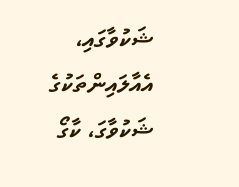ޝަކުވާގައި، އެއާލައިންތަކުގެ ޝަކުވާގަ، ކާގޯ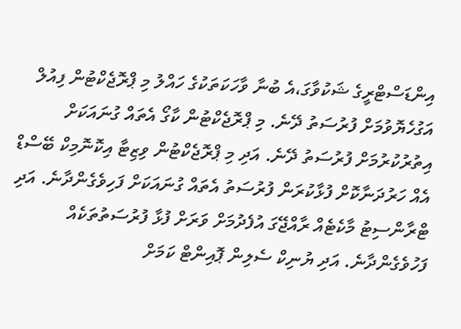އިންޑަސްޓްރީގެ ޝަކުވާގަ،އެ ބުނާ ވާހަކަތަކުގެ ހައްލު މި ޕްރޮޖެކްޓުން ފިއުލް އަގުހެޔޮވުމަށް ފުރުސަތު ދޭނެ. މި ޕްރޮޖެކްޓުން ކާގޯ އެތައް ގުނައަކަށް އިތުރުކުރުމަށް ފުރުސަތު ދޭނެ. އަދި މި ޕްރޮޖެކްޓުން ވިޒިޓާ އިކޮނޮމިކް ބޭސްޑް އެއް ހަރުދަނާކޮށް ފުޅާކުރަން ފުރުސަތު އެތައް ގުނައަކަށް ފަހިވެގެންދާނެ. އަދި ޓްރާންސިޓު މާކެޓެއް ރާއްޖޭގަ އުފެދުމަށް ވަރަށް ފުޅާ ފުރުސަތުތަކެއް ފަހުވެގެންދާނެ. އަދި ޔުނިކް ސެލިން ޕޮއިންޓް ކަމަށް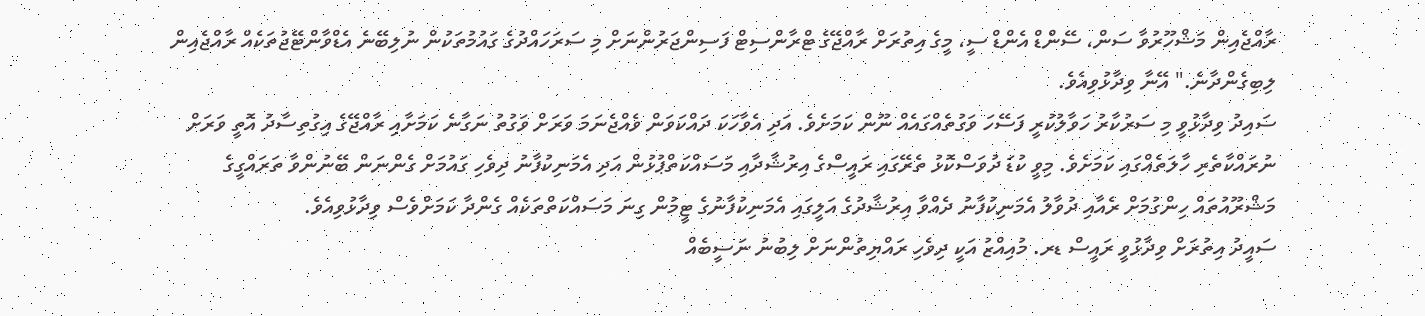ރާއްޖެއިން މަޝްހޫރުވާ ސަން، ސޭންޑް އެންޑް ސީ، މީގެ އިތުރަށް ރާއްޖޭގެ ޓްރާންސިޓް ފަސިންޖަރުންނަށް މި ސަރަހައްދުގެ ގައުމުތަކުން ނުލިބޭނެ އެޑްވާންޓޭޖުތަކެއް ރާއްޖެއިން ލިބިގެންދާނެ." އޭނާ ވިދާޅުވިއެވެ.
ސައިދު ވިދާޅުވީ މި ސަރުކާރު ހަވާލުކުރީ ފަސޭހަ ވަގުތެއްގައެއް ނޫން ކަމަށެވެ. އަދި އެވާހަކަ ދައްކަވަން ވެއްޖެނަމަ ވަރަށް ވަގުތު ނަގާނެ ކަމަށާއި ރާއްޖޭގެ އިގުތިސާދު އޮތީ ވަރަށް ނުރައްކާތެރި ހާލަތެއްގައި ކަމަށެވެ. މިވީ ކުޑަ ދުވަސްކޮޅު ތެރޭގައި ރައީސްގެ އިރުޝާދާއި މަސައްކަތްޕުޅުން އަދި އެމަނިކުފާނު ދިވެހި ގައުމަށް ގެންނަން ބޭނުންވާ ތަރައްގީގެ މަޝްރޫއުތައް ހިންގުމަށް ރެއާއި ދުވާލު އެމަނިކުފާނު ދެއްވާ އިރުޝާދުގެ އަލީގައި އެމަނިކުފާނުގެ ޓީމުން ގިނަ މަސައްކަތްތަކެއް ގެންދާ ކަމަށްވެސް ވިދާޅުވިއެވެ.
ސައީދު އިތުރަށް ވިދާޅުވީ ރައީސް ޑރ. މުއިއްޒު އަކީ ދިވެހި ރައްޔިތުންނަށް ލިބުނު ނަސީބެއް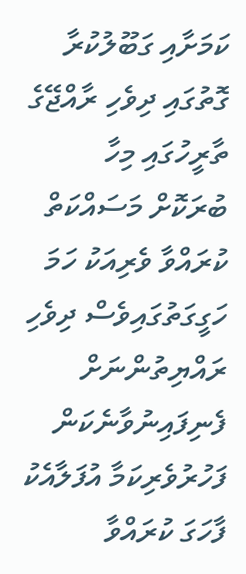ކަމަށާއި ގަބޫލުކުރާ ގޮތުގައި ދިވެހި ރާއްޖޭގެ ތާރީހުގައި މިހާ ބުރަކޮށް މަސައްކަތް ކުރައްވާ ވެރިއަކު ހަމަ ހަގީގަތުގައިވެސް ދިވެހި ރައްޔިތުންނަށް ފެނިފައިނުވާނެކަން ފަހުރުވެރިކަމާ އުފަލާއެކު ފާހަގަ ކުރައްވާ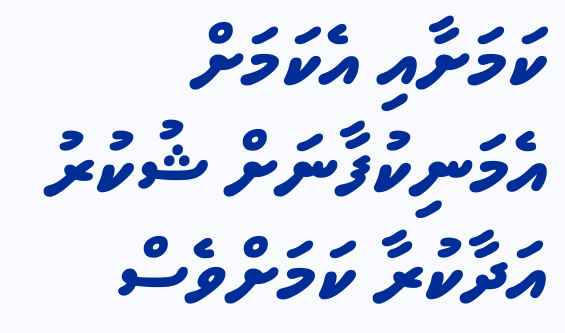ކަމަށާއި އެކަމަށް އެމަނިކުފާނަށް ޝުކުރު އަދާކުރާ ކަމަށްވެސް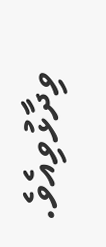ވިދާޅުވިއެވެ.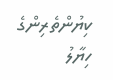ކިޔުންތެރިންގެ ހިޔާލު